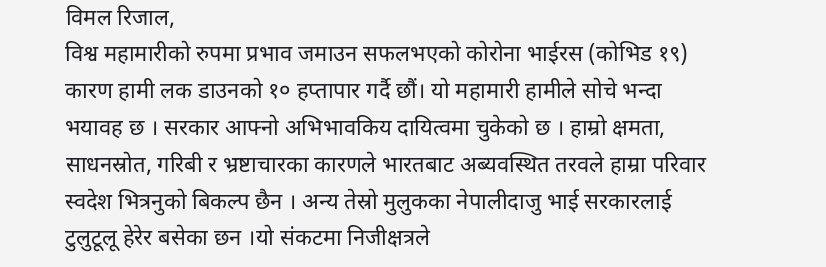विमल रिजाल,
विश्व महामारीको रुपमा प्रभाव जमाउन सफलभएको कोरोना भाईरस (कोभिड १९) कारण हामी लक डाउनको १० हप्तापार गर्दै छौं। यो महामारी हामीले सोचे भन्दा भयावह छ । सरकार आफ्नो अभिभावकिय दायित्वमा चुकेको छ । हाम्रो क्षमता, साधनस्रोत, गरिबी र भ्रष्टाचारका कारणले भारतबाट अब्यवस्थित तरवले हाम्रा परिवार स्वदेश भित्रनुको बिकल्प छैन । अन्य तेस्रो मुलुकका नेपालीदाजु भाई सरकारलाई टुलुटूलू हेरेर बसेका छन ।यो संकटमा निजीक्षत्रले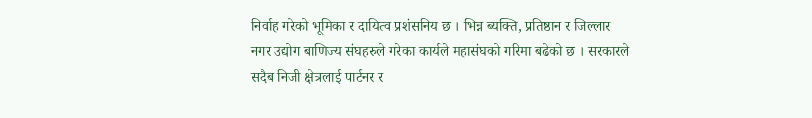निर्वाह गरेको भूमिका र दायित्व प्रशंसनिय छ । भिन्न ब्यक्ति, प्रतिष्ठान र जिल्लार नगर उद्योग बाणिज्य संघहरुले गरेका कार्यले महासंघको गरिमा बढेको छ । सरकारले सदैब निजी क्षेत्रलाई पार्टनर र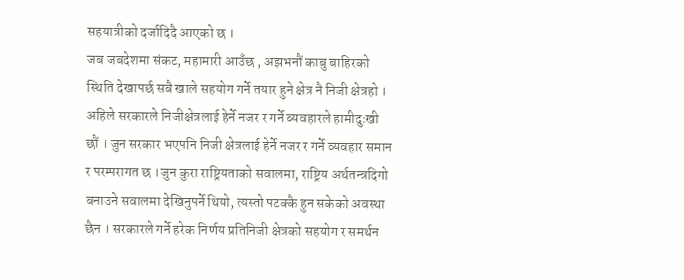सहयात्रीको दर्जादिदै आएको छ ।
जब जबदेशमा संकट, महामारी आउँछ , अझभनौं काबु बाहिरको स्थिति देखापर्छ सबै खाले सहयोग गर्ने तयार हुने क्षेत्र नै निजी क्षेत्रहो ।
अहिले सरकारले निजीक्षेत्रलाई हेर्ने नजर र गर्ने ब्यवहारले हामीदुःखी छौं । जुन सरकार भएपनि निजी क्षेत्रलाई हेर्ने नजर र गर्ने व्यवहार समान र परम्परागत छ ।जुन कुरा राष्ट्रियताको सवालमा, राष्ट्रिय अर्थतन्त्रदिगो बनाउने सवालमा देखिनुपर्ने थियो, त्यस्तो पटक्कै हुन सकेको अवस्था छैन । सरकारले गर्ने हरेक निर्णय प्रतिनिजी क्षेत्रको सहयोग र समर्थन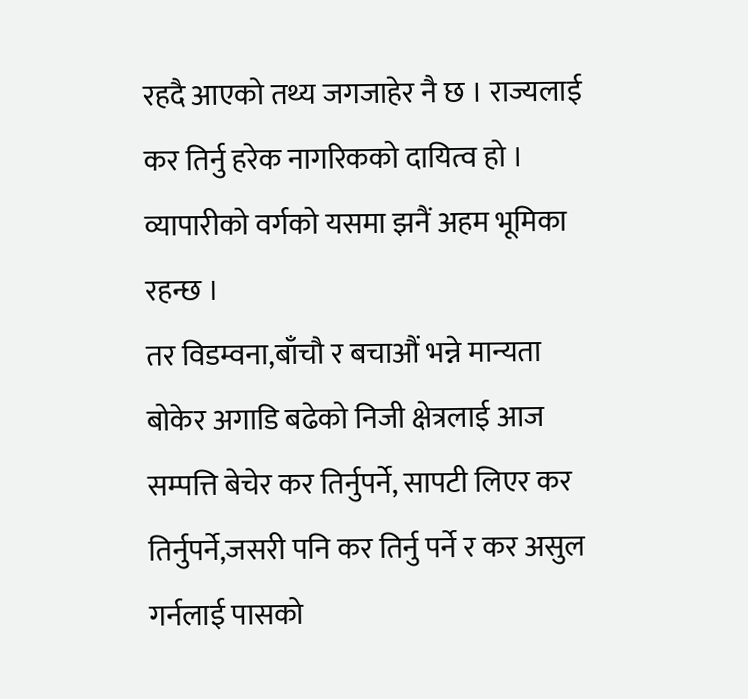रहदै आएको तथ्य जगजाहेर नै छ । राज्यलाई कर तिर्नु हरेक नागरिकको दायित्व हो । व्यापारीको वर्गको यसमा झनैं अहम भूमिका रहन्छ ।
तर विडम्वना,बाँचौ र बचाऔं भन्ने मान्यता बोकेर अगाडि बढेको निजी क्षेत्रलाई आज सम्पत्ति बेचेर कर तिर्नुपर्ने, सापटी लिएर कर तिर्नुपर्ने,जसरी पनि कर तिर्नु पर्ने र कर असुल गर्नलाई पासको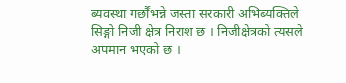ब्यवस्था गर्छौंभन्ने जस्ता सरकारी अभिब्यक्तिले सिङ्गो निजी क्षेत्र निराश छ । निजीक्षेत्रको त्यसले अपमान भएको छ ।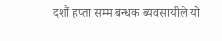दशौं हप्ता सम्म बन्धक ब्यवसायीले यो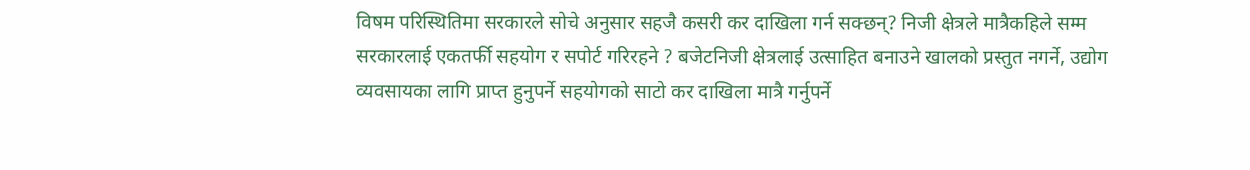विषम परिस्थितिमा सरकारले सोचे अनुसार सहजै कसरी कर दाखिला गर्न सक्छन्? निजी क्षेत्रले मात्रैकहिले सम्म सरकारलाई एकतर्फी सहयोग र सपोर्ट गरिरहने ? बजेटनिजी क्षेत्रलाई उत्साहित बनाउने खालको प्रस्तुत नगर्ने, उद्योग व्यवसायका लागि प्राप्त हुनुपर्ने सहयोगको साटो कर दाखिला मात्रै गर्नुपर्ने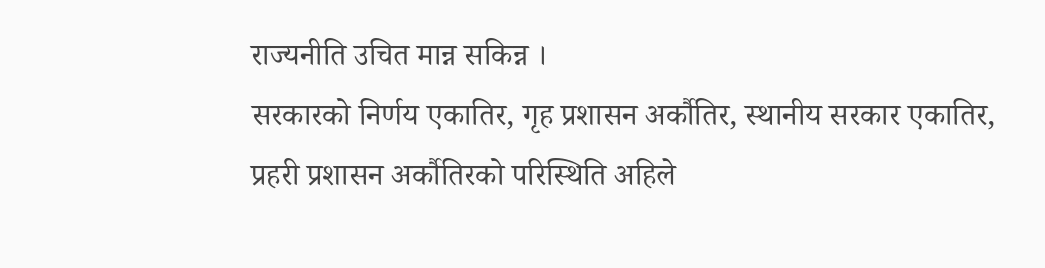राज्यनीति उचित मान्न सकिन्न ।
सरकारको निर्णय एकातिर, गृह प्रशासन अर्कौतिर, स्थानीय सरकार एकातिर, प्रहरी प्रशासन अर्कौतिरको परिस्थिति अहिले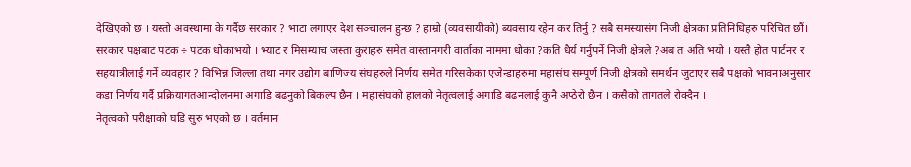देखिएको छ । यस्तो अवस्थामा के गर्दैछ सरकार ? भाटा लगाएर देश सञ्चालन हुन्छ ? हाम्रो (व्यवसायीको) ब्यवसाय रहेन कर तिर्नु ? सबै समस्यासंग निजी क्षेत्रका प्रतिनिधिहरु परिचित छौं।
सरकार पक्षबाट पटक ÷ पटक धोकाभयो । भ्याट र मिसम्याच जस्ता कुराहरु समेत वास्तानगरी वार्ताका नाममा धोका ?कति धैर्य गर्नुपर्ने निजी क्षेत्रले ?अब त अति भयो । यस्तै होत पार्टनर र सहयात्रीलाई गर्ने व्यवहार ? विभिन्न जिल्ला तथा नगर उद्योग बाणिज्य संघहरुले निर्णय समेत गरिसकेका एजेन्डाहरुमा महासंघ सम्पूर्ण निजी क्षेत्रको समर्थन जुटाएर सबै पक्षको भावनाअनुसार कडा निर्णय गर्दै प्रक्रियागतआन्दोलनमा अगाडि बढनुको बिकल्प छैन । महासंघको हालको नेतृत्वलाई अगाडि बढनलाई कुनै अप्ठेरो छैन । कसैको तागतले रोक्दैन ।
नेतृत्वको परीक्षाको घडि सुरु भएको छ । वर्तमान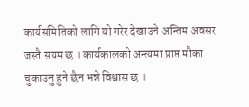कार्यसमितिको लागि यो गरेर देखाउने अन्तिम अवसर जस्तै सयम छ । कार्यकालको अन्त्यमा प्राप्त मौका चुकाउनु हुने छैन भन्ने विश्वास छ ।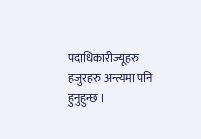पदाधिकारीज्यूहरु हजुरहरु अन्त्यमा पनि हुनुहुन्छ ।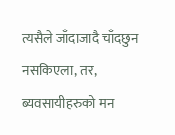त्यसैले जाँदाजादै चाँदछुन नसकिएला, तर, ब्यवसायीहरुको मन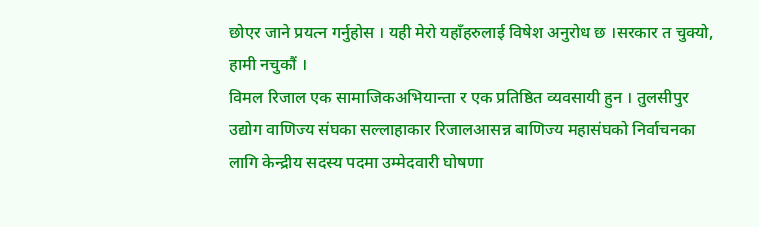छोएर जाने प्रयत्न गर्नुहोस । यही मेरो यहाँहरुलाई विषेश अनुरोध छ ।सरकार त चुक्यो, हामी नचुकौं ।
विमल रिजाल एक सामाजिकअभियान्ता र एक प्रतिष्ठित व्यवसायी हुन । तुलसीपुर उद्योग वाणिज्य संघका सल्लाहाकार रिजालआसन्न बाणिज्य महासंघको निर्वाचनका लागि केन्द्रीय सदस्य पदमा उम्मेदवारी घोषणा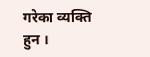गरेका व्यक्ति हुन ।